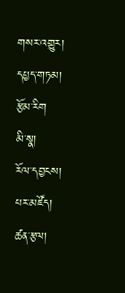གསར་འགྱུར།
དཔྱད་གཏམ།
རྩོམ་རིག
མི་སྣ།
རོལ་དབྱངས།
པར་མཛོད།
ཚན་རྩལ།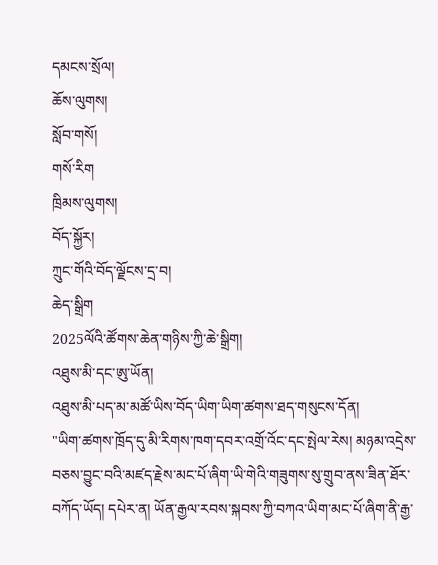དམངས་སྲོལ།
ཆོས་ལུགས།
སློབ་གསོ།
གསོ་རིག
ཁྲིམས་ལུགས།
བོད་སྐྱོར།
ཀྲུང་གོའི་བོད་ལྗོངས་དྲ་བ།
ཆེད་སྒྲིག
2025ལོའི་ཚོགས་ཆེན་གཉིས་ཀྱི་ཆེ་སྒྲིག།
འཐུས་མི་དང་ཨུ་ཡོན།
འཐུས་མི་པད་མ་མཚོ་ཡིས་བོད་ཡིག་ཡིག་ཚགས་ཐད་གསུངས་དོན།
"ཡིག་ཚགས་ཁྲོད་དུ་མི་རིགས་ཁག་དབར་འགྲོ་འོང་དང་སྤེལ་རེས། མཉམ་འདྲེས་བཅས་བྱུང་བའི་མཛད་རྗེས་མང་པོ་ཞིག་ཡི་གེའི་གཟུགས་སུ་གྲུབ་ནས་ཟིན་ཐོར་བཀོད་ཡོད། དཔེར་ན། ཡོན་རྒྱལ་རབས་སྐབས་ཀྱི་བཀའ་ཡིག་མང་པོ་ཞིག་ནི་རྒྱ་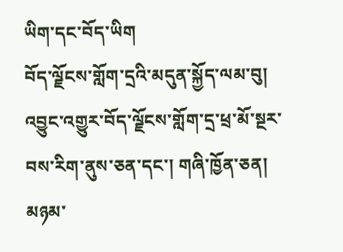ཡིག་དང་བོད་ཡིག
བོད་ལྗོངས་གློག་དྲའི་མདུན་སྐྱོད་ལམ་བུ།
འབྱུང་འགྱུར་བོད་ལྗོངས་གློག་དྲ་ཕྲ་མོ་སྔར་བས་རིག་ནུས་ཅན་དང་། གཞི་ཁྱོན་ཅན། མཉམ་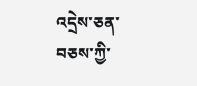འདྲེས་ཅན་བཅས་ཀྱི་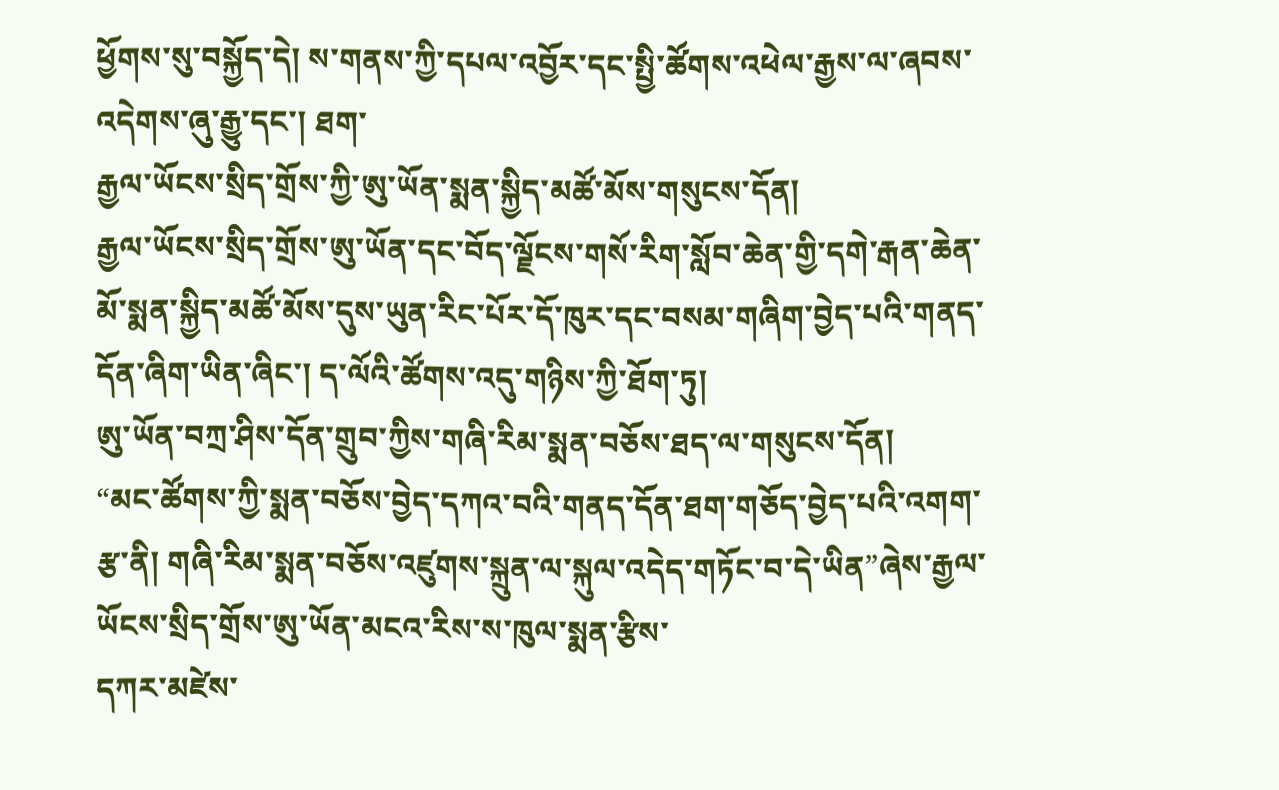ཕྱོགས་སུ་བསྐྱོད་དེ། ས་གནས་ཀྱི་དཔལ་འབྱོར་དང་སྤྱི་ཚོགས་འཕེལ་རྒྱས་ལ་ཞབས་འདེགས་ཞུ་རྒྱུ་དང་། ཐག་
རྒྱལ་ཡོངས་སྲིད་གྲོས་ཀྱི་ཨུ་ཡོན་སྨན་སྐྱིད་མཚོ་མོས་གསུངས་དོན།
རྒྱལ་ཡོངས་སྲིད་གྲོས་ཨུ་ཡོན་དང་བོད་ལྗོངས་གསོ་རིག་སློབ་ཆེན་གྱི་དགེ་རྒན་ཆེན་མོ་སྨན་སྐྱིད་མཚོ་མོས་དུས་ཡུན་རིང་པོར་དོ་ཁུར་དང་བསམ་གཞིག་བྱེད་པའི་གནད་དོན་ཞིག་ཡིན་ཞིང་། ད་ལོའི་ཚོགས་འདུ་གཉིས་ཀྱི་ཐོག་ཏུ།
ཨུ་ཡོན་བཀྲ་ཤིས་དོན་གྲུབ་ཀྱིས་གཞི་རིམ་སྨན་བཅོས་ཐད་ལ་གསུངས་དོན།
“མང་ཚོགས་ཀྱི་སྨན་བཅོས་བྱེད་དཀའ་བའི་གནད་དོན་ཐག་གཅོད་བྱེད་པའི་འགག་རྩ་ནི། གཞི་རིམ་སྨན་བཅོས་འཛུགས་སྐྲུན་ལ་སྐུལ་འདེད་གཏོང་བ་དེ་ཡིན”ཞེས་རྒྱལ་ཡོངས་སྲིད་གྲོས་ཨུ་ཡོན་མངའ་རིས་ས་ཁུལ་སྨན་རྩིས་
དཀར་མཛེས་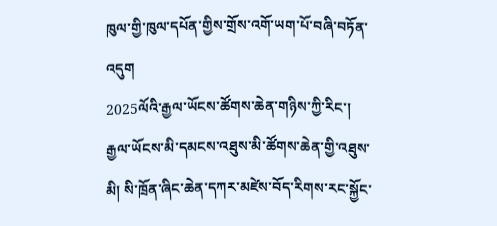ཁུལ་གྱི་ཁུལ་དཔོན་གྱིས་གྲོས་འགོ་ཡག་པོ་བཞི་བཏོན་འདུག
2025ལོའི་རྒྱལ་ཡོངས་ཚོགས་ཆེན་གཉིས་ཀྱི་རིང་། རྒྱལ་ཡོངས་མི་དམངས་འཐུས་མི་ཚོགས་ཆེན་གྱི་འཐུས་མི། སི་ཁྲོན་ཞིང་ཆེན་དཀར་མཛེས་བོད་རིགས་རང་སྐྱོང་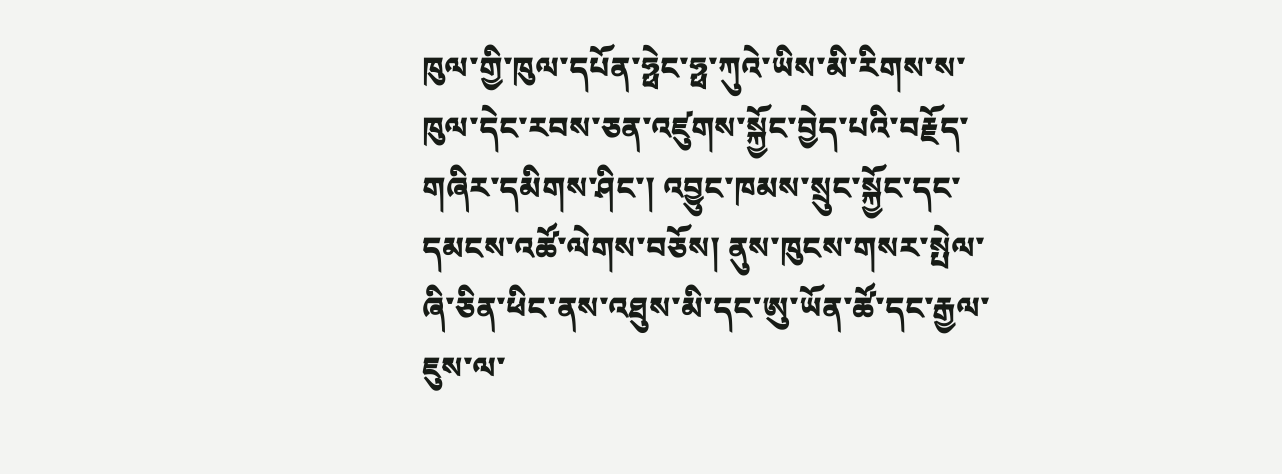ཁུལ་གྱི་ཁུལ་དཔོན་ཧྥེང་ཧྥ་ཀུའེ་ཡིས་མི་རིགས་ས་ཁུལ་དེང་རབས་ཅན་འཛུགས་སྐྱོང་བྱེད་པའི་བརྗོད་གཞིར་དམིགས་ཤིང་། འབྱུང་ཁམས་སྲུང་སྐྱོང་དང་དམངས་འཚོ་ལེགས་བཅོས། ནུས་ཁུངས་གསར་སྤེལ་
ཞི་ཅིན་ཕིང་ནས་འཐུས་མི་དང་ཨུ་ཡོན་ཚོ་དང་རྒྱལ་ཇུས་ལ་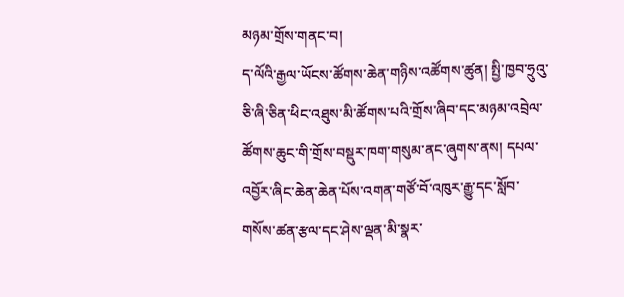མཉམ་གྲོས་གནང་བ།
ད་ལོའི་རྒྱལ་ཡོངས་ཚོགས་ཆེན་གཉིས་འཚོགས་ཚུན། སྤྱི་ཁྱབ་ཧྲུའུ་ཅི་ཞི་ཅིན་ཕིང་འཐུས་མི་ཚོགས་པའི་གྲོས་ཞིབ་དང་མཉམ་འབྲེལ་ཚོགས་ཆུང་གི་གྲོས་བསྡུར་ཁག་གསུམ་ནང་ཞུགས་ནས། དཔལ་འབྱོར་ཞིང་ཆེན་ཆེན་པོས་འགན་གཙོ་བོ་འཁུར་རྒྱུ་དང་སློབ་གསོས་ཚན་རྩལ་དང་ཤེས་ལྡན་མི་སྣར་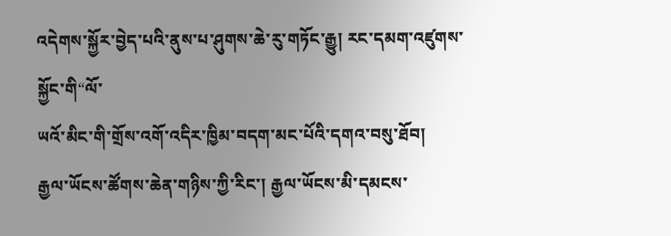འདེགས་སྐྱོར་བྱེད་པའི་ནུས་པ་ཤུགས་ཆེ་རུ་གཏོང་རྒྱུ། རང་དམག་འཛུགས་སྐྱོང་གི“ལོ་
ཡའོ་མིང་གི་གྲོས་འགོ་འདིར་ཁྱིམ་བདག་མང་པོའི་དགའ་བསུ་ཐོབ།
རྒྱལ་ཡོངས་ཚོགས་ཆེན་གཉིས་ཀྱི་རིང་། རྒྱལ་ཡོངས་མི་དམངས་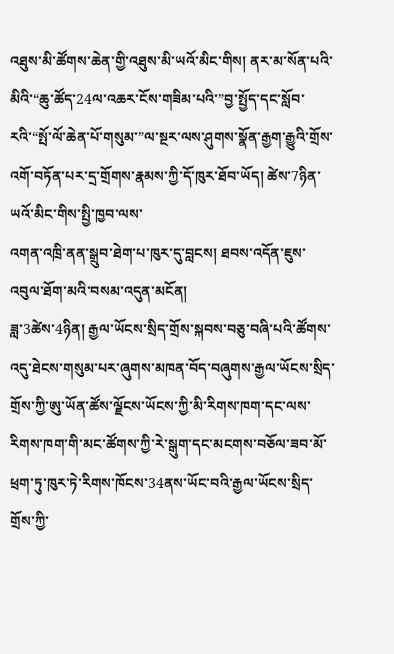འཐུས་མི་ཚོགས་ཆེན་གྱི་འཐུས་མི་ཡའོ་མིང་གིས། ནར་མ་སོན་པའི་མིའི་“ཆུ་ཚོད་24ལ་འཆར་ངོས་གཟིམ་པའི་”བྱ་སྤྱོད་དང་སློབ་རའི་“སྤོ་ལོ་ཆེན་པོ་གསུམ་”ལ་སྔར་ལས་ཤུགས་སྣོན་རྒྱག་རྒྱུའི་གྲོས་འགོ་བཏོན་པར་དྲ་གྲོགས་རྣམས་ཀྱི་དོ་ཁུར་ཐོབ་ཡོད། ཚེས་7ཉིན་ཡའོ་མིང་གིས་སྤྱི་ཁྱབ་ལས་
འགན་འཁྲི་ནན་སྒྲུབ་ཐེག་པ་ཁུར་དུ་བླངས། ཐབས་འདོན་ཇུས་འབུལ་ཐོག་མའི་བསམ་འདུན་མངོན།
ཟླ་3ཚེས་4ཉིན། རྒྱལ་ཡོངས་སྲིད་གྲོས་སྐབས་བཅུ་བཞི་པའི་ཚོགས་འདུ་ཐེངས་གསུམ་པར་ཞུགས་མཁན་བོད་བཞུགས་རྒྱལ་ཡོངས་སྲིད་གྲོས་ཀྱི་ཨུ་ཡོན་ཚོས་ལྗོངས་ཡོངས་ཀྱི་མི་རིགས་ཁག་དང་ལས་རིགས་ཁག་གི་མང་ཚོགས་ཀྱི་རེ་སྒུག་དང་མངགས་བཅོལ་ཟབ་མོ་ཕྲག་ཏུ་ཁུར་ཏེ་རིགས་ཁོངས་34ནས་ཡོང་བའི་རྒྱལ་ཡོངས་སྲིད་གྲོས་ཀྱི་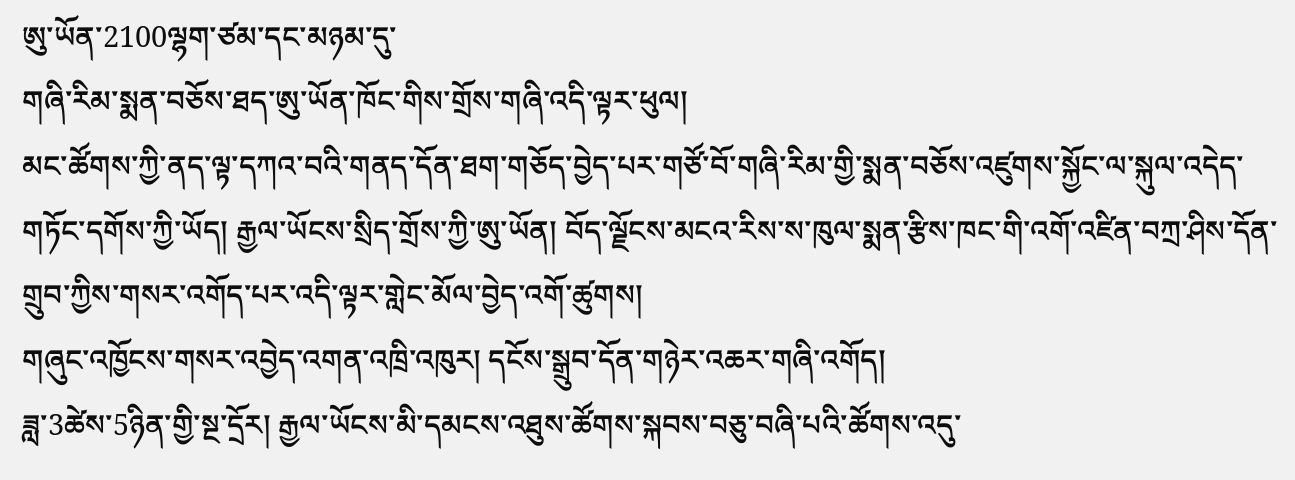ཨུ་ཡོན་2100ལྷག་ཙམ་དང་མཉམ་དུ་
གཞི་རིམ་སྨན་བཅོས་ཐད་ཨུ་ཡོན་ཁོང་གིས་གྲོས་གཞི་འདི་ལྟར་ཕུལ།
མང་ཚོགས་ཀྱི་ནད་ལྟ་དཀའ་བའི་གནད་དོན་ཐག་གཅོད་བྱེད་པར་གཙོ་བོ་གཞི་རིམ་གྱི་སྨན་བཅོས་འཛུགས་སྐྱོང་ལ་སྐུལ་འདེད་གཏོང་དགོས་ཀྱི་ཡོད། རྒྱལ་ཡོངས་སྲིད་གྲོས་ཀྱི་ཨུ་ཡོན། བོད་ལྗོངས་མངའ་རིས་ས་ཁུལ་སྨན་རྩིས་ཁང་གི་འགོ་འཛིན་བཀྲ་ཤིས་དོན་གྲུབ་ཀྱིས་གསར་འགོད་པར་འདི་ལྟར་གླེང་མོལ་བྱེད་འགོ་ཚུགས།
གཞུང་འཁྱོངས་གསར་འབྱེད་འགན་འཁྲི་འཁུར། དངོས་སྒྲུབ་དོན་གཉེར་འཆར་གཞི་འགོད།
ཟླ་3ཚེས་5ཉིན་གྱི་སྔ་དྲོར། རྒྱལ་ཡོངས་མི་དམངས་འཐུས་ཚོགས་སྐབས་བཅུ་བཞི་པའི་ཚོགས་འདུ་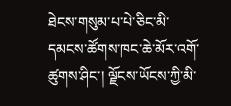ཐེངས་གསུམ་པ་པེ་ཅིང་མི་དམངས་ཚོགས་ཁང་ཆེ་མོར་འགོ་ཚུགས་ཤིང་། ལྗོངས་ཡོངས་ཀྱི་མི་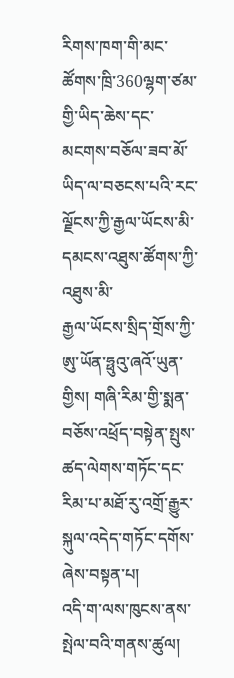རིགས་ཁག་གི་མང་ཚོགས་ཁྲི་360ལྷག་ཙམ་གྱི་ཡིད་ཆེས་དང་མངགས་བཅོལ་ཟབ་མོ་ཡིད་ལ་བཅངས་པའི་རང་ལྗོངས་ཀྱི་རྒྱལ་ཡོངས་མི་དམངས་འཐུས་ཚོགས་ཀྱི་འཐུས་མི་
རྒྱལ་ཡོངས་སྲིད་གྲོས་ཀྱི་ཨུ་ཡོན་ཧྥུའུ་ཞའོ་ཡུན་གྱིས། གཞི་རིམ་གྱི་སྨན་བཅོས་འཕྲོད་བསྟེན་སྤུས་ཚད་ལེགས་གཏོང་དང་རིམ་པ་མཐོ་རུ་འགྲོ་རྒྱུར་སྐུལ་འདེད་གཏོང་དགོས་ཞེས་བསྟན་པ།
འདི་ག་ལས་ཁུངས་ནས་སྤེལ་བའི་གནས་ཚུལ།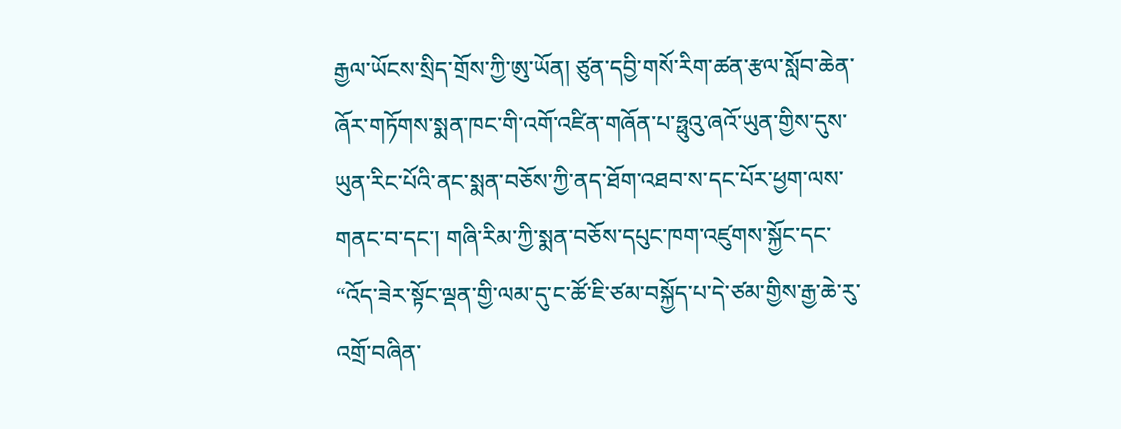རྒྱལ་ཡོངས་སྲིད་གྲོས་ཀྱི་ཨུ་ཡོན། ཙུན་དབྱི་གསོ་རིག་ཚན་རྩལ་སློབ་ཆེན་ཞོར་གཏོགས་སྨན་ཁང་གི་འགོ་འཛིན་གཞོན་པ་ཧྥུའུ་ཞའོ་ཡུན་གྱིས་དུས་ཡུན་རིང་པོའི་ནང་སྨན་བཅོས་ཀྱི་ནད་ཐོག་འཐབ་ས་དང་པོར་ཕྱག་ལས་གནང་བ་དང་། གཞི་རིམ་ཀྱི་སྨན་བཅོས་དཔུང་ཁག་འཛུགས་སྐྱོང་དང་
“འོད་ཟེར་སྟོང་ལྡན་གྱི་ལམ་དུ་ང་ཚོ་ཇི་ཙམ་བསྐྱོད་པ་དེ་ཙམ་གྱིས་རྒྱ་ཆེ་རུ་འགྲོ་བཞིན་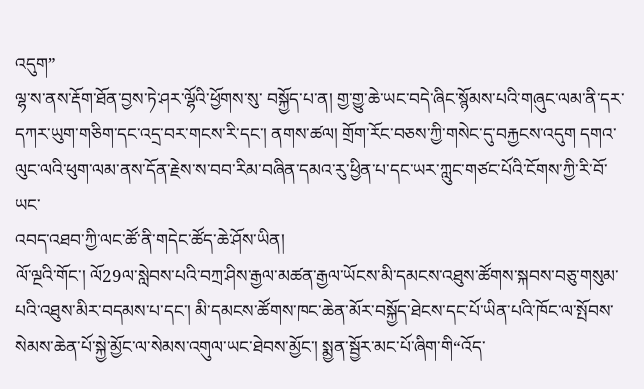འདུག”
ལྷ་ས་ནས་རྡོག་ཐོན་བྱས་ཏེ་ཤར་ལྷོའི་ཕྱོགས་སུ་ བསྐྱོད་པ་ན། གྱ་གྱུ་ཆེ་ཡང་བདེ་ཞིང་སྙོམས་པའི་གཞུང་ལམ་ནི་དར་དཀར་ཡུག་གཅིག་དང་འདྲ་བར་གངས་རི་དང་། ནགས་ཚལ། གྲོག་རོང་བཅས་ཀྱི་གསེང་དུ་བརྐྱངས་འདུག དགའ་ལུང་ལའི་ཕུག་ལམ་ནས་དོན་རྗེས་ས་བབ་རིམ་བཞིན་དམའ་རུ་ཕྱིན་པ་དང་ཡར་ཀླུང་གཙང་པོའི་ངོགས་ཀྱི་རི་བོ་ཡང་
འབད་འཐབ་ཀྱི་ལང་ཚོ་ནི་གདེང་ཚོད་ཆེ་ཤོས་ཡིན།
ལོ་ལྔའི་གོང་། ལོ29ལ་སླེབས་པའི་བཀྲ་ཤིས་རྒྱལ་མཚན་རྒྱལ་ཡོངས་མི་དམངས་འཐུས་ཚོགས་སྐབས་བཅུ་གསུམ་པའི་འཐུས་མིར་བདམས་པ་དང་། མི་དམངས་ཚོགས་ཁང་ཆེན་མོར་བསྐྱོད་ཐེངས་དང་པོ་ཡིན་པའི་ཁོང་ལ་སྤོབས་སེམས་ཆེན་པོ་སྐྱེ་མྱོང་ལ་སེམས་འགུལ་ཡང་ཐེབས་མྱོང་། སྨྱན་སྦྱོར་མང་པོ་ཞིག་གི“འོད་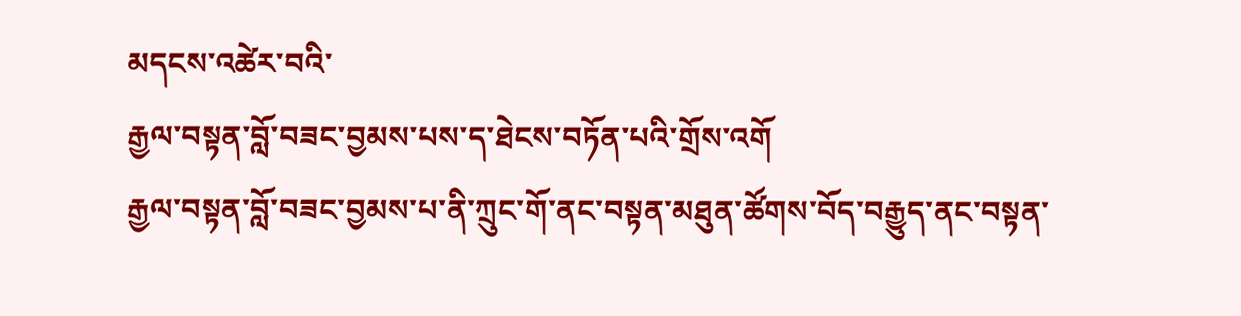མདངས་འཚེར་བའི་
རྒྱལ་བསྟན་བློ་བཟང་བྱམས་པས་ད་ཐེངས་བཏོན་པའི་གྲོས་འགོ
རྒྱལ་བསྟན་བློ་བཟང་བྱམས་པ་ནི་ཀྲུང་གོ་ནང་བསྟན་མཐུན་ཚོགས་བོད་བརྒྱུད་ནང་བསྟན་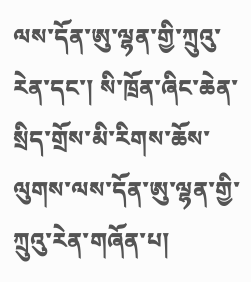ལས་དོན་ཨུ་ལྷན་གྱི་ཀྲུའུ་རེན་དང་། སི་ཁྲོན་ཞིང་ཆེན་སྲིད་གྲོས་མི་རིགས་ཆོས་ལུགས་ལས་དོན་ཨུ་ལྷན་གྱི་ཀྲུའུ་རེན་གཞོན་པ།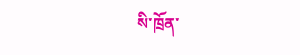སི་ཁྲོན་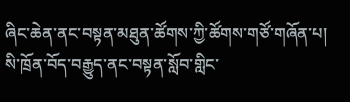ཞིང་ཆེན་ནང་བསྟན་མཐུན་ཚོགས་ཀྱི་ཚོགས་གཙོ་གཞོན་པ། སི་ཁྲོན་བོད་བརྒྱུད་ནང་བསྟན་སློབ་གླིང་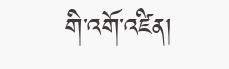གི་འགོ་འཛིན།